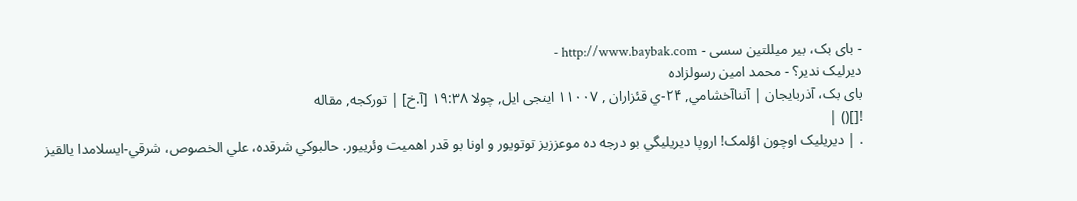- بای بک، بیر میللتین سسی - http://www.baybak.com -
ديرليک ندير؟ - محمد امين رسولزاده
بای بک، آذربایجان | آنناآخشامي, ۲۴-ي قئزاران , ۱۱۰۰۷ اینجی ایل, چولا ۱۹:۳۸ [آ.خ] | تورکجه, مقاله
![]() |
. | ديريليک اوچون اؤلمک! اروپا ديريليگي بو درجه ده موعززيز توتويور و اونا بو قدر اهميت وئرييور. حالبوکي شرقده، علي الخصوص، شرقي-ايسلامدا يالقيز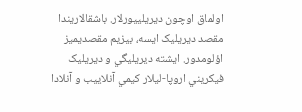اولماق اوچون ديريلييورلار. باشقالاريندا مقصد ديريليک ايسه، بيزيم مقصديميز اؤلومدور. ايشته ديريليگي و ديريليک فيکريني اروپا-ليلار کيمي آنلاييب و آنلادا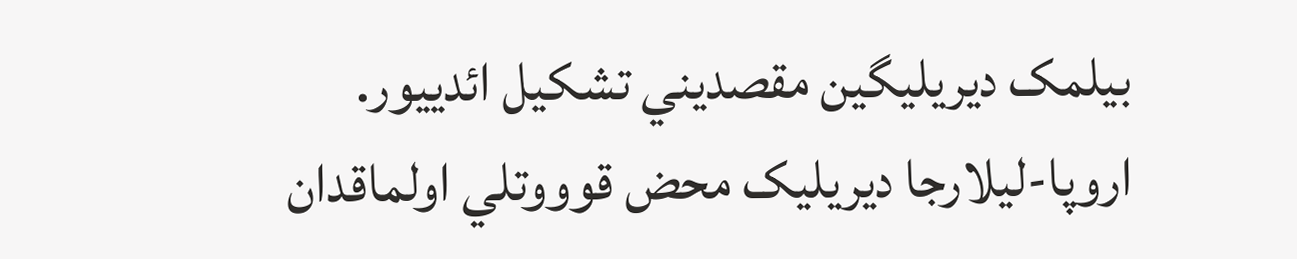بيلمک ديريليگين مقصديني تشکيل ائدييور.
اروپا-ليلارجا ديريليک محض قوووتلي اولماقدان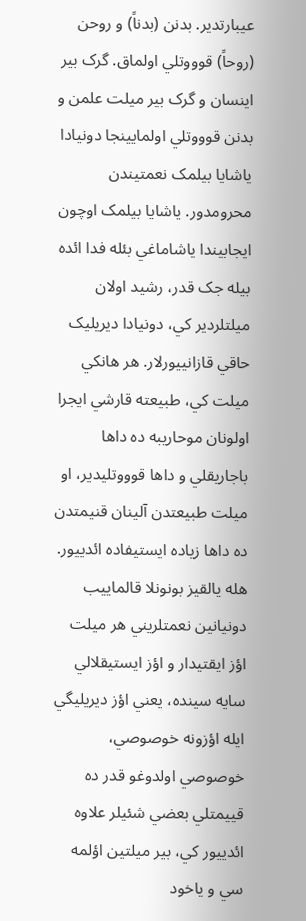عيبارتدير. بدنن (بدناً) و روحن (روحاً) قوووتلي اولماق. گرک بير اينسان و گرک بير ميلت علمن و بدنن قوووتلي اولمايينجا دونيادا ياشايا بيلمک نعمتيندن محرومدور. ياشايا بيلمک اوچون ايجابيندا ياشاماغي بئله فدا ائده بيله جک قدر، رشيد اولان ميلتلردير کي، دونيادا ديريليک حاقي قازانييورلار. هر هانکي ميلت کي، طبيعته قارشي ايجرا اولونان موحاريبه ده داها باجاريقلي و داها قوووتليدير، او ميلت طبيعتدن آلينان قنيمتدن ده داها زياده ايستيفاده ائدييور. هله يالقيز بونونلا قالماييب دونيانين نعمتلريني هر ميلت اؤز ايقتيدار و اؤز ايستيقلالي سايه سينده، يعني اؤز ديريليگي ايله اؤزونه خوصوصي، خوصوصي اولدوغو قدر ده قييمتلي بعضي شئيلر علاوه ائدييور کي، بير ميلتين اؤلمه سي و ياخود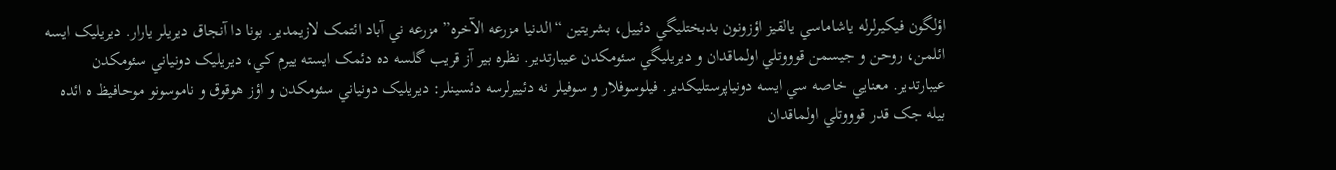اؤلگون فيکيرلرله ياشاماسي يالقيز اؤزونون بدبختليگي دئييل، بشريتين “الدنيا مزرعه الآخره” مزرعه ني آباد ائتمک لازيمدير. بونا دا آنجاق ديريلر يارار. ديريليک ايسه ائلمن، روحن و جيسمن قوووتلي اولماقدان و ديريليگي سئومکدن عيبارتدير. نظره بير آز قريب گلسه ده دئمک ايسته ييرم کي، ديريليک دونياني سئومکدن عيبارتدير. معنايي خاصه سي ايسه دونياپرستليکدير. فيلوسوفلار و سوفيلر نه دئييرلرسه دئسينلر: ديريليک دونياني سئومکدن و اؤز هوقوق و ناموسونو موحافيظ ه ائده بيله جک قدر قوووتلي اولماقدان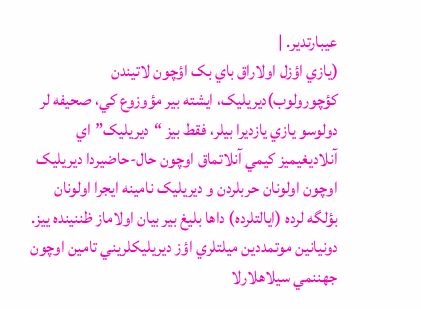عيبارتدير. |
(يازي اؤزل اولاراق باي بک اؤچون لاتيندن کؤچورولوب)ديريليک، ايشته بير مؤوزوع کي، صحيفه لر دولوسو يازي يازديرا بيلر، فقط بيز “ديريليک”اي آنلاديغيميز کيمي آنلاتماق اوچون حال-حاضيردا ديريليک اوچون اولونان حربلردن و ديريليک نامينه ايجرا اولونان بؤلگه لرده (ايالتلرده) داها بليغ بير بيان اولاماز ظننينده ييز.
دونيانين موتمددين ميلتلري اؤز ديريليکلريني تامين اوچون جهننمي سيلاهلارلا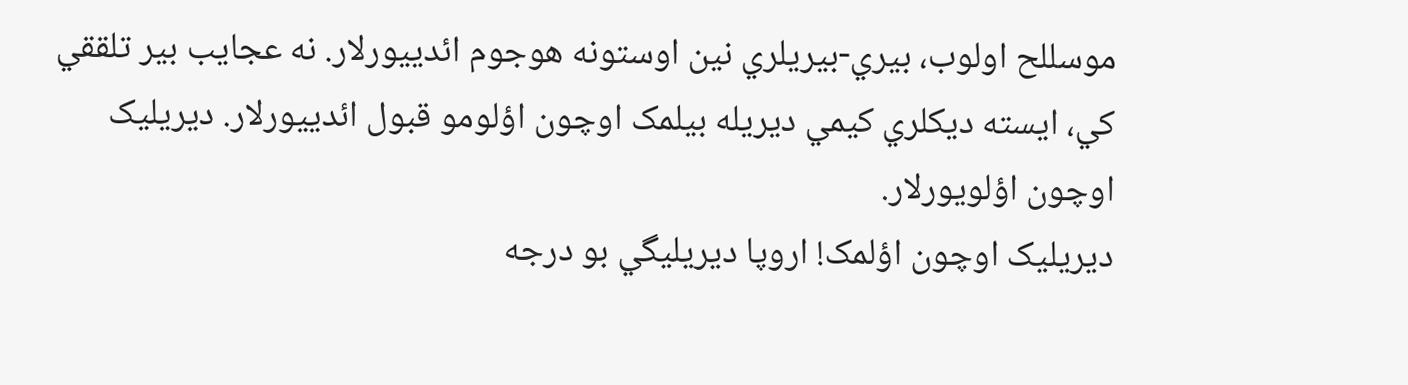موسللح اولوب، بيري-بيريلري نين اوستونه هوجوم ائدييورلار. نه عجايب بير تلققي کي، ايسته ديکلري کيمي ديريله بيلمک اوچون اؤلومو قبول ائدييورلار. ديريليک اوچون اؤلويورلار.
ديريليک اوچون اؤلمک! اروپا ديريليگي بو درجه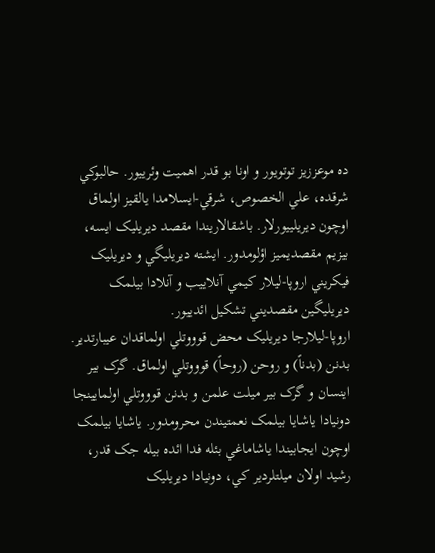ده موعززيز توتويور و اونا بو قدر اهميت وئرييور. حالبوکي شرقده، علي الخصوص، شرقي-ايسلامدا يالقيز اولماق اوچون ديريلييورلار. باشقالاريندا مقصد ديريليک ايسه، بيزيم مقصديميز اؤلومدور. ايشته ديريليگي و ديريليک فيکريني اروپا-ليلار کيمي آنلاييب و آنلادا بيلمک ديريليگين مقصديني تشکيل ائدييور.
اروپا-ليلارجا ديريليک محض قوووتلي اولماقدان عيبارتدير. بدنن (بدناً) و روحن (روحاً) قوووتلي اولماق. گرک بير اينسان و گرک بير ميلت علمن و بدنن قوووتلي اولمايينجا دونيادا ياشايا بيلمک نعمتيندن محرومدور. ياشايا بيلمک اوچون ايجابيندا ياشاماغي بئله فدا ائده بيله جک قدر، رشيد اولان ميلتلردير کي، دونيادا ديريليک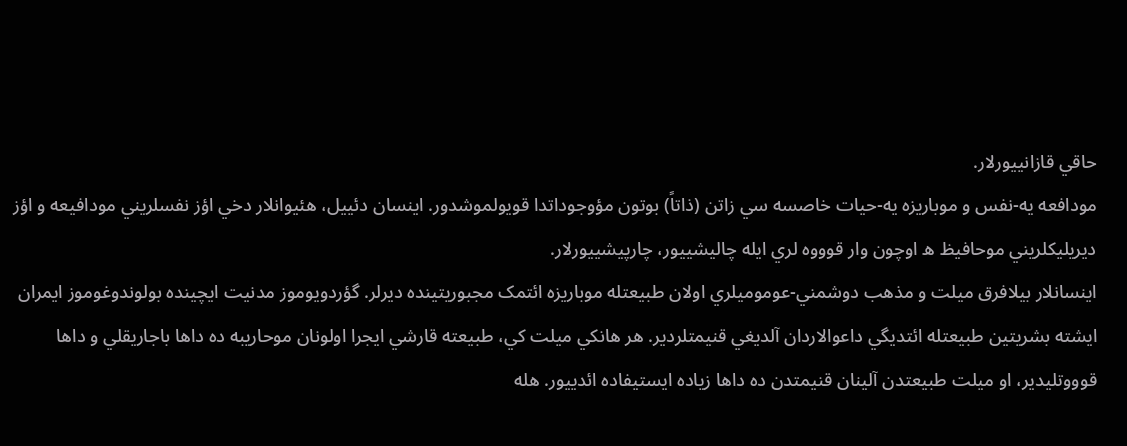حاقي قازانييورلار.
مودافعه يه-نفس و موباريزه يه-حيات خاصسه سي زاتن (ذاتاً) بوتون مؤوجوداتدا قويولموشدور. اينسان دئييل، هئيوانلار دخي اؤز نفسلريني مودافيعه و اؤز ديريليکلريني موحافيظ ه اوچون وار قوووه لري ايله چاليشييور، چارپيشييورلار.
اينسانلار بيلافرق ميلت و مذهب دوشمني-عوموميلري اولان طبيعتله موباريزه ائتمک مجبوريتينده ديرلر. گؤردويوموز مدنيت ايچينده بولوندوغوموز ايمران ايشته بشريتين طبيعتله ائتديگي داعوالاردان آلديغي قنيمتلردير. هر هانکي ميلت کي، طبيعته قارشي ايجرا اولونان موحاريبه ده داها باجاريقلي و داها قوووتليدير، او ميلت طبيعتدن آلينان قنيمتدن ده داها زياده ايستيفاده ائدييور. هله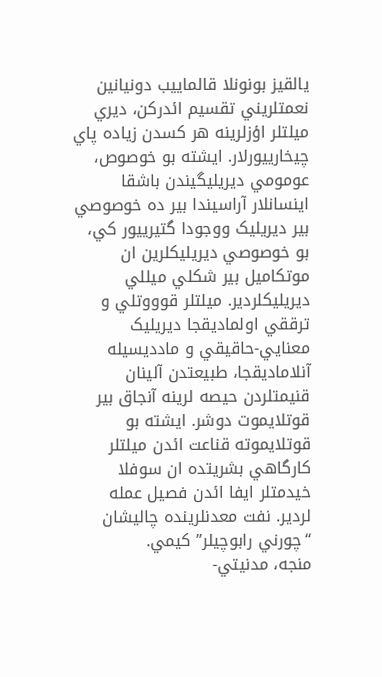يالقيز بونونلا قالماييب دونيانين نعمتلريني تقسيم ائدرکن، ديري ميلتلر اؤزلرينه هر کسدن زياده پاي چيخارييورلار. ايشته بو خوصوص، عومومي ديريليگيندن باشقا اينسانلار آراسيندا بير ده خوصوصي بير ديريليک ووجودا گتيرييور کي، بو خوصوصي ديريليکلرين ان موتکاميل بير شکلي ميللي ديريليکلردير. ميلتلر قوووتلي و ترققي اولماديقجا ديريليک معنايي-حاقيقي و مادديسيله آنلاماديقجا، طبيعتدن آلينان قنيمتلردن حيصه لرينه آنجاق بير قوتلايموت دوشر. ايشته بو قوتلايموته قناعت ائدن ميلتلر کارگاهي بشريتده ان سوفلا خيدمتلر ايفا ائدن فصيل عمله لردير. نفت معدنلرينده چاليشان “چورني رابوچيلر” کيمي.
منجه، مدنيتي-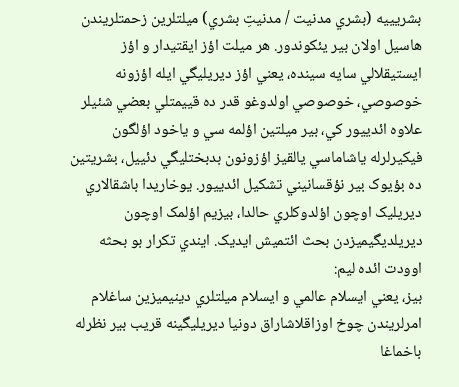بشريييه (بشري مدنيت / مدنيتِ بشري) ميلتلرين زحمتلريندن هاسيل اولان بير يئکوندور. هر ميلت اؤز ايقتيدار و اؤز ايستيقلالي سايه سينده، يعني اؤز ديريليگي ايله اؤزونه خوصوصي، خوصوصي اولدوغو قدر ده قييمتلي بعضي شئيلر علاوه ائدييور کي، بير ميلتين اؤلمه سي و ياخود اؤلگون فيکيرلرله ياشاماسي يالقيز اؤزونون بدبختليگي دئييل، بشريتين ده بؤيوک بير نؤقسانيني تشکيل ائدييور. يوخاريدا باشقالاري ديريليک اوچون اؤلدوکلري حالدا، بيزيم اؤلمک اوچون ديريلديگيميزدن بحث ائتميش ايديک. ايندي تکرار بو بحثه اوودت ائده ليم:
بيز، يعني ايسلام عالمي و ايسلام ميلتلري دينيميزين ساغلام امرلريندن چوخ اوزاقلاشاراق دونيا ديريليگينه قريب بير نظرله باخماغا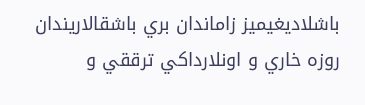باشلاديغيميز زاماندان بري باشقالاريندان روزه خاري و اونلارداکي ترققي و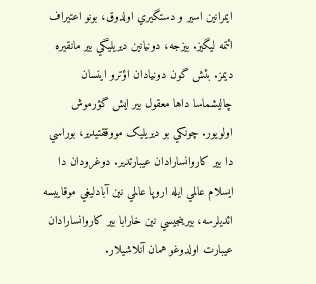ايمرانين اسير و دستگيري اولدوق، بونو اعتيراف ائتمه ليگيز. بيزجه، دونيانين ديريليگي بير مانقيره ديمز. بئش گون دونيادان اؤترو اينسان چاليشماسا داها معقول بير ايش گؤرموش اولويور. چونکي بو ديريليک مووققتيدير، بوراسي دا بير کاروانسارادان عيبارتدير. دوغرودان دا ايسلام عالمي ايله اروپا عالمي نين آبادليغي موقاييسه ائديلرسه، بيرينجيسي نين خارابا بير کاروانسارادان عيبارت اولدوغو همان آنلاشيلار.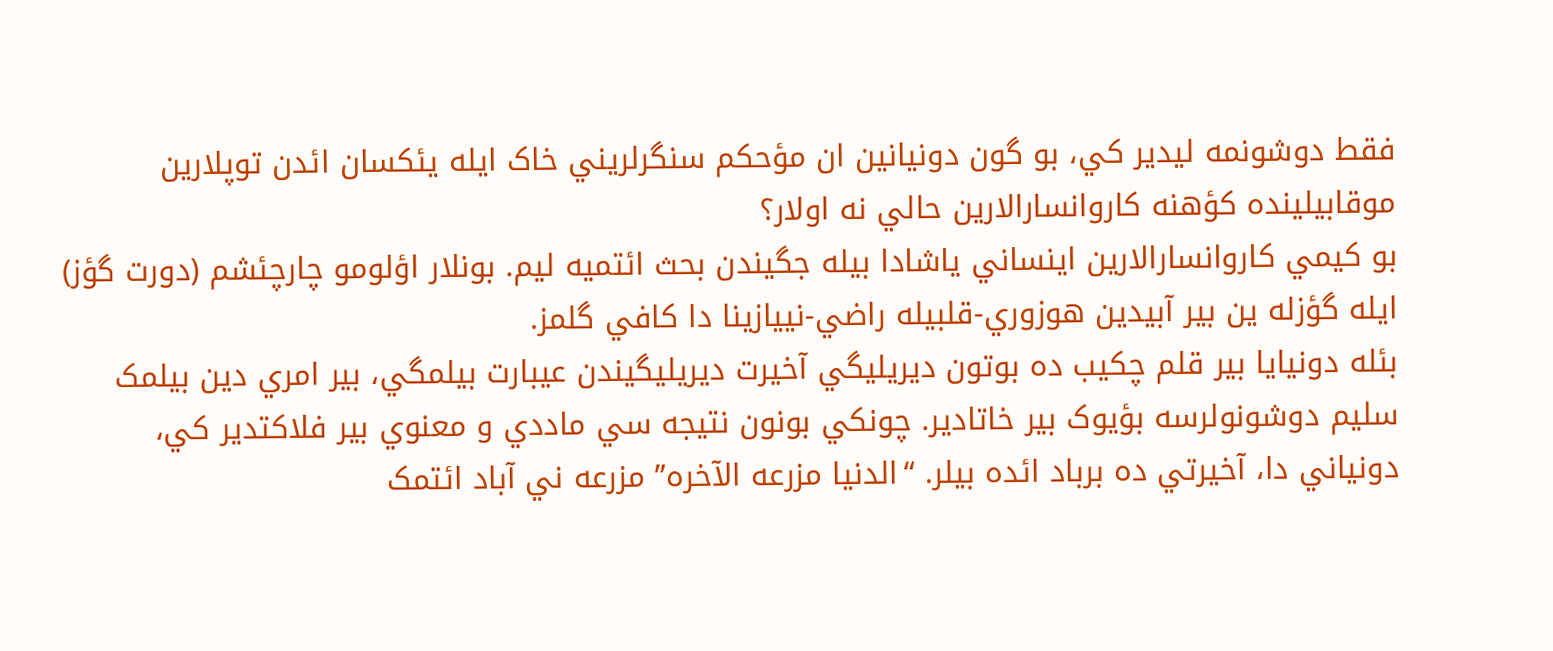فقط دوشونمه ليدير کي، بو گون دونيانين ان مؤحکم سنگرلريني خاک ايله يئکسان ائدن توپلارين موقابيلينده کؤهنه کاروانسارالارين حالي نه اولار؟
بو کيمي کاروانسارالارين اينساني ياشادا بيله جگيندن بحث ائتميه ليم. بونلار اؤلومو چارچئشم (دورت گؤز) ايله گؤزله ين بير آبيدين هوزوري-قلبيله راضي-نييازينا دا کافي گلمز.
بئله دونيايا بير قلم چکيب ده بوتون ديريليگي آخيرت ديريليگيندن عيبارت بيلمگي، بير امري دين بيلمک سليم دوشونولرسه بؤيوک بير خاتادير. چونکي بونون نتيجه سي ماددي و معنوي بير فلاکتدير کي، دونياني دا، آخيرتي ده برباد ائده بيلر. “الدنيا مزرعه الآخره” مزرعه ني آباد ائتمک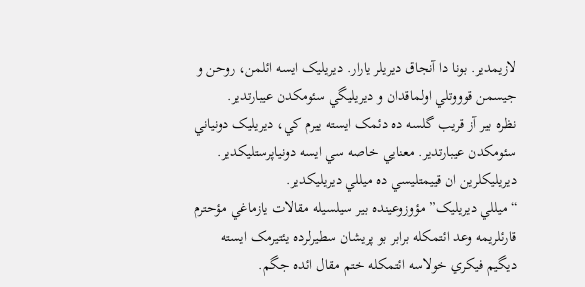لازيمدير. بونا دا آنجاق ديريلر يارار. ديريليک ايسه ائلمن، روحن و جيسمن قوووتلي اولماقدان و ديريليگي سئومکدن عيبارتدير.
نظره بير آز قريب گلسه ده دئمک ايسته ييرم کي، ديريليک دونياني سئومکدن عيبارتدير. معنايي خاصه سي ايسه دونياپرستليکدير.
ديريليکلرين ان قييمتليسي ده ميللي ديريليکدير.
“ميللي ديريليک” مؤوزوعينده بير سيلسيله مقالات يازماغي مؤحترم قارئلريمه وعد ائتمکله برابر بو پريشان سطيرلرده يئتيرمک ايسته ديگيم فيکري خولاسه ائتمکله ختم مقال ائده جگم.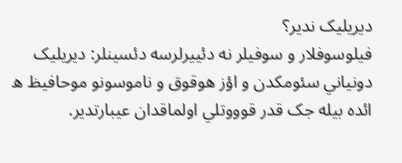ديريليک ندير؟
فيلوسوفلار و سوفيلر نه دئييرلرسه دئسينلر: ديريليک دونياني سئومکدن و اؤز هوقوق و ناموسونو موحافيظ ه ائده بيله جک قدر قوووتلي اولماقدان عيبارتدير.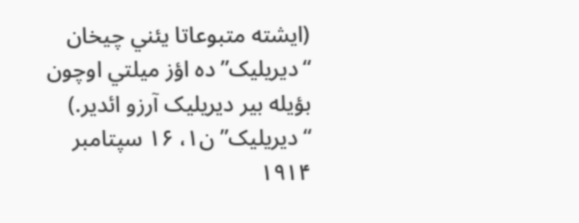(ايشته متبوعاتا يئني چيخان “ديريليک”ده اؤز ميلتي اوچون بؤيله بير ديريليک آرزو ائدير.)
“ديريليک” ن۱، ۱۶ سپتامبر ۱۹۱۴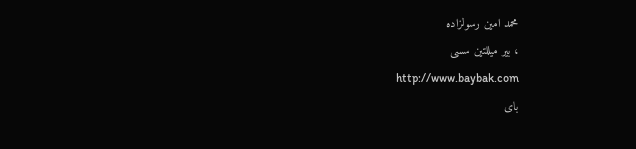محمد امين رسولزاده
، بیر میللتین سسی
http://www.baybak.com
بای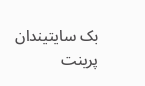بک سایتیندان پرینت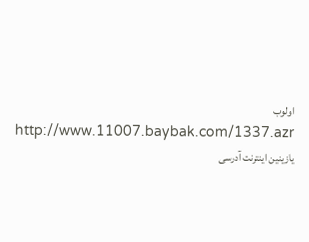اولوب
http://www.11007.baybak.com/1337.azr
یازینین اینترنت آدرسی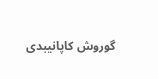گوروش کاپانیبدی